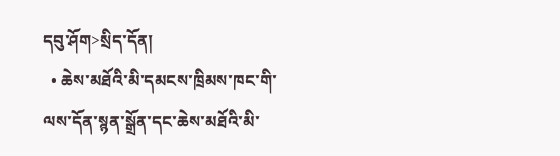དབུ་ཤོག>སྲིད་དོན།
  • ཆེས་མཐོའི་མི་དམངས་ཁྲིམས་ཁང་གི་ལས་དོན་སྙན་སྒྲོན་དང་ཆེས་མཐོའི་མི་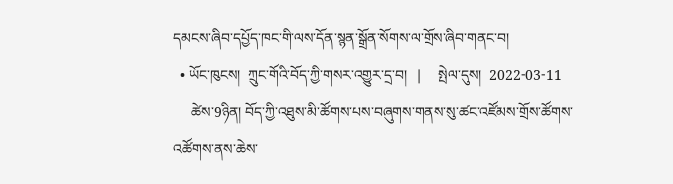དམངས་ཞིབ་དཔྱོད་ཁང་གི་ལས་དོན་སྙན་སྒྲོན་སོགས་ལ་གྲོས་ཞིབ་གནང་བ།
  • ཡོང་ཁུངས།  ཀྲུང་གོའི་བོད་ཀྱི་གསར་འགྱུར་དྲ་བ།   |     སྤེལ་དུས།  2022-03-11
     ཚེས་9ཉིན། བོད་ཀྱི་འཐུས་མི་ཚོགས་པས་བཞུགས་གནས་སུ་ཚང་འཛོམས་གྲོས་ཚོགས་འཚོགས་ནས་ཆེས་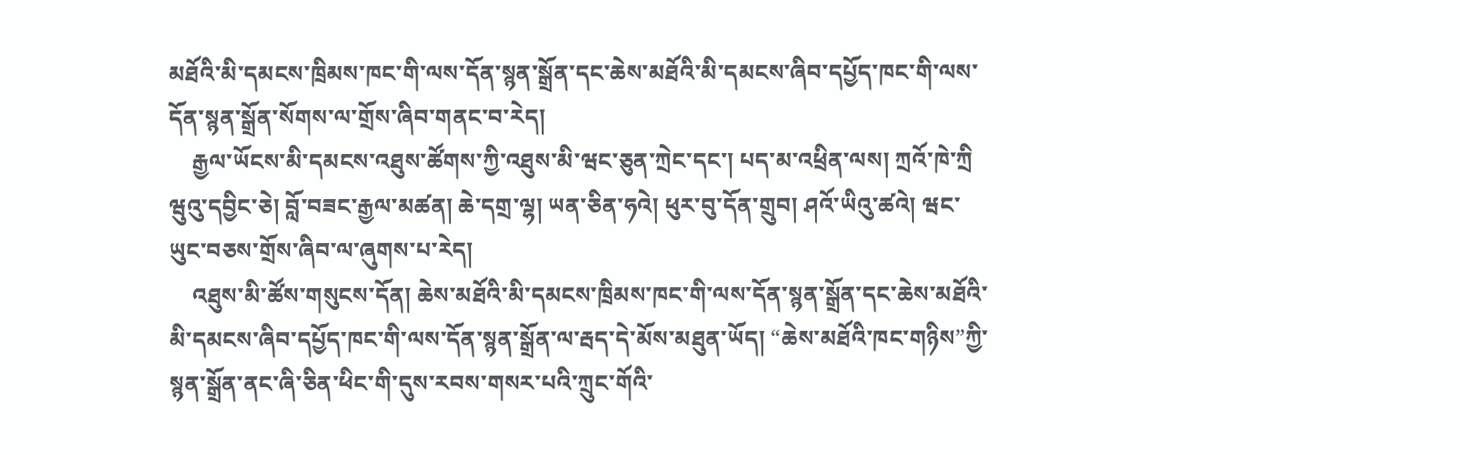མཐོའི་མི་དམངས་ཁྲིམས་ཁང་གི་ལས་དོན་སྙན་སྒྲོན་དང་ཆེས་མཐོའི་མི་དམངས་ཞིབ་དཔྱོད་ཁང་གི་ལས་དོན་སྙན་སྒྲོན་སོགས་ལ་གྲོས་ཞིབ་གནང་བ་རེད།
    རྒྱལ་ཡོངས་མི་དམངས་འཐུས་ཚོགས་ཀྱི་འཐུས་མི་ཝང་ཅུན་ཀྲེང་དང་། པད་མ་འཕྲིན་ལས། ཀྲའོ་ཁེ་ཀྲི ཝུའུ་དབྱིང་ཅེ། བློ་བཟང་རྒྱལ་མཚན། ཆེ་དགྲ་ལྷ། ཡན་ཅིན་ཧའེ། ཕུར་བུ་དོན་གྲུབ། ཤའོ་ཡིའུ་ཚའེ། ཝང་ཡུང་བཅས་གྲོས་ཞིབ་ལ་ཞུགས་པ་རེད།
    འཐུས་མི་ཚོས་གསུངས་དོན། ཆེས་མཐོའི་མི་དམངས་ཁྲིམས་ཁང་གི་ལས་དོན་སྙན་སྒྲོན་དང་ཆེས་མཐོའི་མི་དམངས་ཞིབ་དཔྱོད་ཁང་གི་ལས་དོན་སྙན་སྒྲོན་ལ་རྦད་དེ་མོས་མཐུན་ཡོད། “ཆེས་མཐོའི་ཁང་གཉིས”ཀྱི་སྙན་སྒྲོན་ནང་ཞི་ཅིན་ཕིང་གི་དུས་རབས་གསར་པའི་ཀྲུང་གོའི་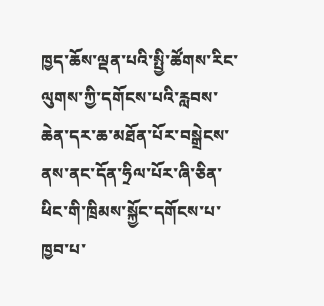ཁྱད་ཆོས་ལྡན་པའི་སྤྱི་ཚོགས་རིང་ལུགས་ཀྱི་དགོངས་པའི་རླབས་ཆེན་དར་ཆ་མཐོན་པོར་བསྒྲེངས་ནས་ནང་དོན་ཧྲིལ་པོར་ཞི་ཅིན་ཕིང་གི་ཁྲིམས་སྐྱོང་དགོངས་པ་ཁྱབ་པ་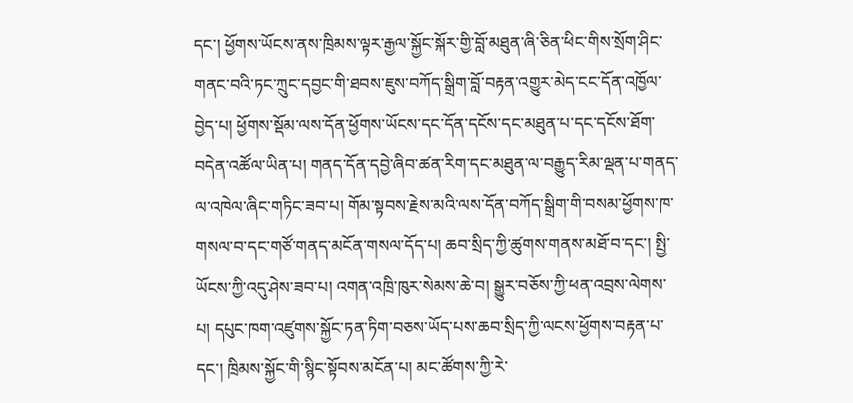དང་། ཕྱོགས་ཡོངས་ནས་ཁྲིམས་ལྟར་རྒྱལ་སྐྱོང་སྐོར་གྱི་བློ་མཐུན་ཞི་ཅིན་ཕིང་གིས་སྲོག་ཤིང་གནང་བའི་ཏང་ཀྲུང་དབྱང་གི་ཐབས་ཇུས་བཀོད་སྒྲིག་བློ་བརྟན་འགྱུར་མེད་ངང་དོན་འཁྱོལ་བྱེད་པ། ཕྱོགས་སྡོམ་ལས་དོན་ཕྱོགས་ཡོངས་དང་དོན་དངོས་དང་མཐུན་པ་དང་དངོས་ཐོག་བདེན་འཚོལ་ཡིན་པ། གནད་དོན་དབྱེ་ཞིབ་ཚན་རིག་དང་མཐུན་ལ་བརྒྱུད་རིམ་ལྡན་པ་གནད་ལ་འཁེལ་ཞིང་གཏིང་ཟབ་པ། གོམ་སྟབས་རྗེས་མའི་ལས་དོན་བཀོད་སྒྲིག་གི་བསམ་ཕྱོགས་ཁ་གསལ་བ་དང་གཙོ་གནད་མངོན་གསལ་དོད་པ། ཆབ་སྲིད་ཀྱི་ཚུགས་གནས་མཐོ་བ་དང་། སྤྱི་ཡོངས་ཀྱི་འདུ་ཤེས་ཟབ་པ། འགན་འཁྲི་ཁུར་སེམས་ཆེ་བ། སྒྱུར་བཅོས་ཀྱི་ཕན་འབྲས་ལེགས་པ། དཔུང་ཁག་འཛུགས་སྐྱོང་ཏན་ཏིག་བཅས་ཡོད་པས་ཆབ་སྲིད་ཀྱི་ལངས་ཕྱོགས་བརྟན་པ་དང་། ཁྲིམས་སྐྱོང་གི་སྙིང་སྟོབས་མངོན་པ། མང་ཚོགས་ཀྱི་རེ་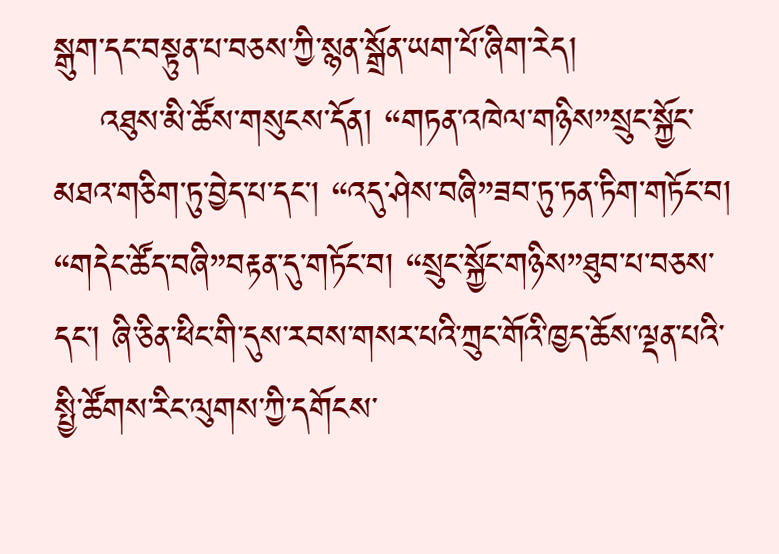སྒུག་དང་བསྟུན་པ་བཅས་ཀྱི་སྙན་སྒྲོན་ཡག་པོ་ཞིག་རེད།
    འཐུས་མི་ཚོས་གསུངས་དོན། “གཏན་འཁེལ་གཉིས”སྲུང་སྐྱོང་མཐའ་གཅིག་ཏུ་བྱེད་པ་དང་། “འདུ་ཤེས་བཞི”ཟབ་ཏུ་ཏན་ཏིག་གཏོང་བ། “གདེང་ཚོད་བཞི”བརྟན་དུ་གཏོང་བ། “སྲུང་སྐྱོང་གཉིས”ཐུབ་པ་བཅས་དང་། ཞི་ཅིན་ཕིང་གི་དུས་རབས་གསར་པའི་ཀྲུང་གོའི་ཁྱད་ཆོས་ལྡན་པའི་སྤྱི་ཚོགས་རིང་ལུགས་ཀྱི་དགོངས་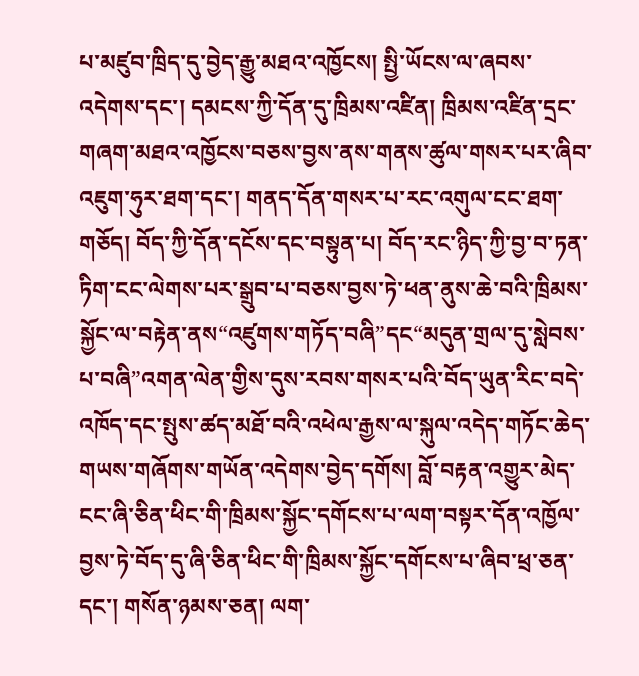པ་མཛུབ་ཁྲིད་དུ་བྱེད་རྒྱུ་མཐའ་འཁྱོངས། སྤྱི་ཡོངས་ལ་ཞབས་འདེགས་དང་། དམངས་ཀྱི་དོན་དུ་ཁྲིམས་འཛིན། ཁྲིམས་འཛིན་དྲང་གཞག་མཐའ་འཁྱོངས་བཅས་བྱས་ནས་གནས་ཚུལ་གསར་པར་ཞིབ་འཇུག་ཧུར་ཐག་དང་། གནད་དོན་གསར་པ་རང་འགུལ་ངང་ཐག་གཅོད། བོད་ཀྱི་དོན་དངོས་དང་བསྟུན་པ། བོད་རང་ཉིད་ཀྱི་བྱ་བ་ཏན་ཏིག་ངང་ལེགས་པར་སྒྲུབ་པ་བཅས་བྱས་ཏེ་ཕན་ནུས་ཆེ་བའི་ཁྲིམས་སྐྱོང་ལ་བརྟེན་ནས“འཛུགས་གཏོད་བཞི”དང“མདུན་གྲལ་དུ་སླེབས་པ་བཞི”འགན་ལེན་གྱིས་དུས་རབས་གསར་པའི་བོད་ཡུན་རིང་བདེ་འཁོད་དང་སྤུས་ཚད་མཐོ་བའི་འཕེལ་རྒྱས་ལ་སྐུལ་འདེད་གཏོང་ཆེད་གཡས་གཞོགས་གཡོན་འདེགས་བྱེད་དགོས། བློ་བརྟན་འགྱུར་མེད་ངང་ཞི་ཅིན་ཕིང་གི་ཁྲིམས་སྐྱོང་དགོངས་པ་ལག་བསྟར་དོན་འཁྱོལ་བྱས་ཏེ་བོད་དུ་ཞི་ཅིན་ཕིང་གི་ཁྲིམས་སྐྱོང་དགོངས་པ་ཞིབ་ཕྲ་ཅན་དང་། གསོན་ཉམས་ཅན། ལག་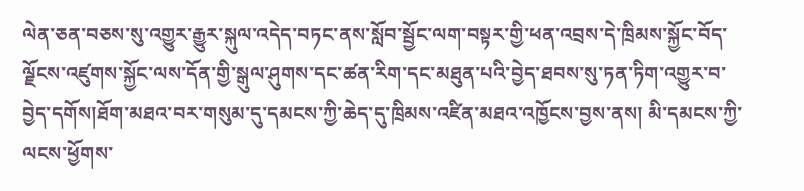ལེན་ཅན་བཅས་སུ་འགྱུར་རྒྱུར་སྐུལ་འདེད་བཏང་ནས་སློབ་སྦྱོང་ལག་བསྟར་གྱི་ཕན་འབྲས་དེ་ཁྲིམས་སྐྱོང་བོད་ལྗོངས་འཛུགས་སྐྱོང་ལས་དོན་གྱི་སྒུལ་ཤུགས་དང་ཚན་རིག་དང་མཐུན་པའི་བྱེད་ཐབས་སུ་ཏན་ཏིག་འགྱུར་བ་བྱེད་དགོས།ཐོག་མཐའ་བར་གསུམ་དུ་དམངས་ཀྱི་ཆེད་དུ་ཁྲིམས་འཛིན་མཐའ་འཁྱོངས་བྱས་ནས། མི་དམངས་ཀྱི་ལངས་ཕྱོགས་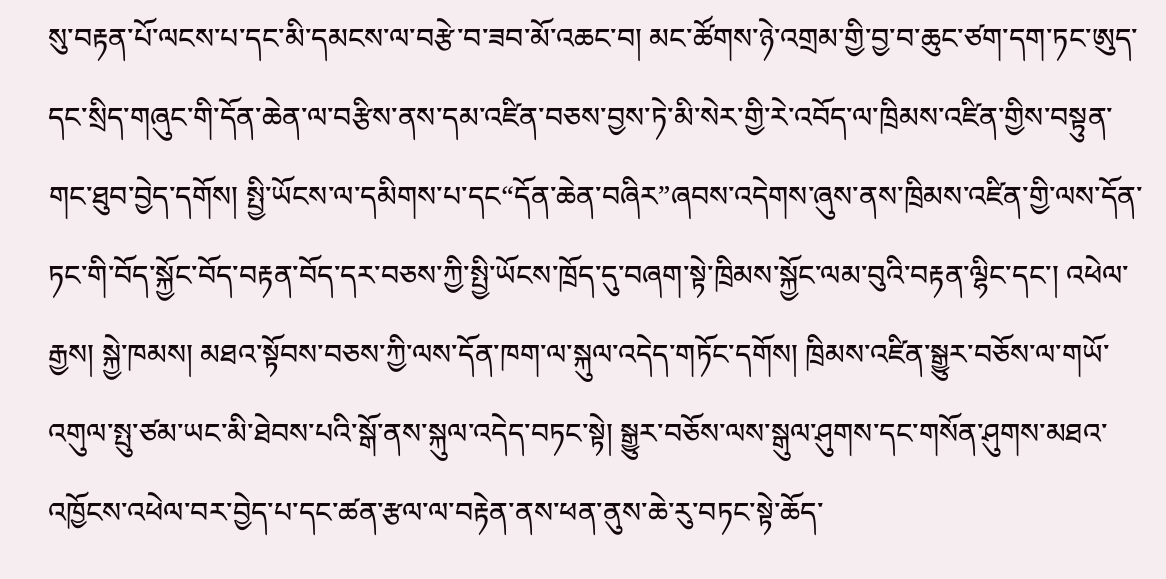སུ་བརྟན་པོ་ལངས་པ་དང་མི་དམངས་ལ་བརྩེ་བ་ཟབ་མོ་འཆང་བ། མང་ཚོགས་ཉེ་འགྲམ་གྱི་བྱ་བ་ཆུང་ཙག་དག་ཏང་ཨུད་དང་སྲིད་གཞུང་གི་དོན་ཆེན་ལ་བརྩིས་ནས་དམ་འཛིན་བཅས་བྱས་ཏེ་མི་སེར་གྱི་རེ་འབོད་ལ་ཁྲིམས་འཛིན་གྱིས་བསྟུན་གང་ཐུབ་བྱེད་དགོས། སྤྱི་ཡོངས་ལ་དམིགས་པ་དང“དོན་ཆེན་བཞིར”ཞབས་འདེགས་ཞུས་ནས་ཁྲིམས་འཛིན་གྱི་ལས་དོན་ཏང་གི་བོད་སྐྱོང་བོད་བརྟན་བོད་དར་བཅས་ཀྱི་སྤྱི་ཡོངས་ཁྲོད་དུ་བཞག་སྟེ་ཁྲིམས་སྐྱོང་ལམ་བུའི་བརྟན་ལྷིང་དང་། འཕེལ་རྒྱས། སྐྱེ་ཁམས། མཐའ་སྟོབས་བཅས་ཀྱི་ལས་དོན་ཁག་ལ་སྐུལ་འདེད་གཏོང་དགོས། ཁྲིམས་འཛིན་སྒྱུར་བཅོས་ལ་གཡོ་འགུལ་སྤུ་ཙམ་ཡང་མི་ཐེབས་པའི་སྒོ་ནས་སྐུལ་འདེད་བཏང་སྟེ། སྒྱུར་བཅོས་ལས་སྒུལ་ཤུགས་དང་གསོན་ཤུགས་མཐའ་འཁྱོངས་འཕེལ་བར་བྱེད་པ་དང་ཚན་རྩལ་ལ་བརྟེན་ནས་ཕན་ནུས་ཆེ་རུ་བཏང་སྟེ་ཆོད་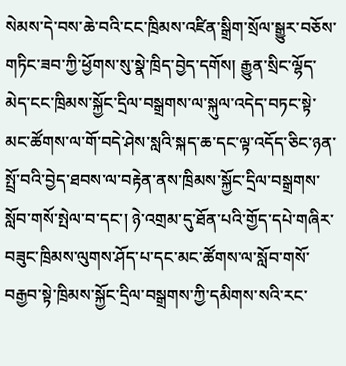སེམས་དེ་བས་ཆེ་བའི་ངང་ཁྲིམས་འཛིན་སྒྲིག་སྲོལ་སྒྱུར་བཅོས་གཏིང་ཟབ་ཀྱི་ཕྱོགས་སུ་སྣེ་ཁྲིད་བྱེད་དགོས། རྒྱུན་སྲིང་ལྷོད་མེད་ངང་ཁྲིམས་སྐྱོང་དྲིལ་བསྒྲགས་ལ་སྐུལ་འདེད་བཏང་སྟེ་མང་ཚོགས་ལ་གོ་བདེ་ཤེས་སླའི་སྐད་ཆ་དང་ལྟ་འདོད་ཅིང་ཉན་སྤྲོ་བའི་བྱེད་ཐབས་ལ་བརྟེན་ནས་ཁྲིམས་སྐྱོང་དྲིལ་བསྒྲགས་སློབ་གསོ་སྤེལ་བ་དང་། ཉེ་འགྲམ་དུ་ཐོན་པའི་གྱོད་དཔེ་གཞིར་བཟུང་ཁྲིམས་ལུགས་ཤོད་པ་དང་མང་ཚོགས་ལ་སློབ་གསོ་བརྒྱབ་སྟེ་ཁྲིམས་སྐྱོང་དྲིལ་བསྒྲགས་ཀྱི་དམིགས་སའི་རང་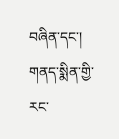བཞིན་དང་། གནད་སྨིན་གྱི་རང་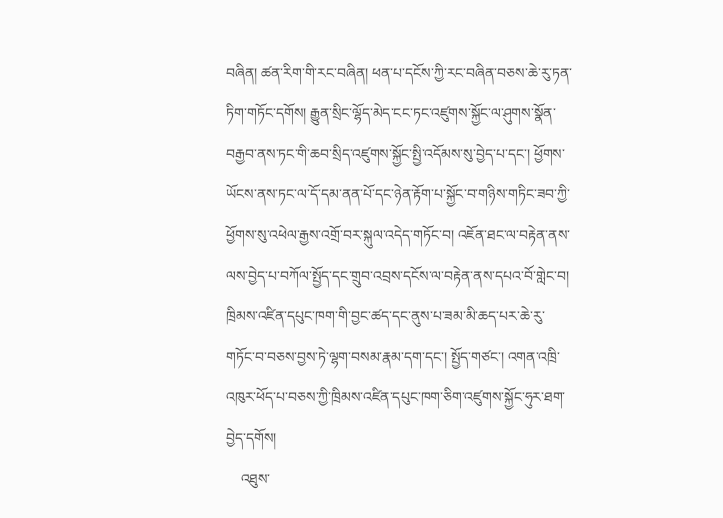བཞིན། ཚན་རིག་གི་རང་བཞིན། ཕན་པ་དངོས་ཀྱི་རང་བཞིན་བཅས་ཆེ་རུ་ཏན་ཏིག་གཏོང་དགོས། རྒྱུན་སྲིང་ལྷོད་མེད་ངང་ཏང་འཛུགས་སྐྱོང་ལ་ཤུགས་སྣོན་བརྒྱབ་ནས་ཏང་གི་ཆབ་སྲིད་འཛུགས་སྐྱོང་སྤྱི་འདོམས་སུ་བྱེད་པ་དང་། ཕྱོགས་ཡོངས་ནས་ཏང་ལ་དོ་དམ་ནན་པོ་དང་ཉེན་རྟོག་པ་སྐྱོང་བ་གཉིས་གཏིང་ཟབ་ཀྱི་ཕྱོགས་སུ་འཕེལ་རྒྱས་འགྲོ་བར་སྐུལ་འདེད་གཏོང་བ། འཇོན་ཐང་ལ་བརྟེན་ནས་ལས་བྱེད་པ་བཀོལ་སྤྱོད་དང་གྲུབ་འབྲས་དངོས་ལ་བརྟེན་ནས་དཔའ་བོ་གླེང་བ། ཁྲིམས་འཛིན་དཔུང་ཁག་གི་བྱང་ཚད་དང་ནུས་པ་ཟམ་མི་ཆད་པར་ཆེ་རུ་གཏོང་བ་བཅས་བྱས་ཏེ་ལྷག་བསམ་རྣམ་དག་དང་། སྤྱོད་གཙང་། འགན་འཁྲི་འཁུར་ཕོད་པ་བཅས་ཀྱི་ཁྲིམས་འཛིན་དཔུང་ཁག་ཅིག་འཛུགས་སྐྱོང་ཧུར་ཐག་བྱེད་དགོས།
    འཐུས་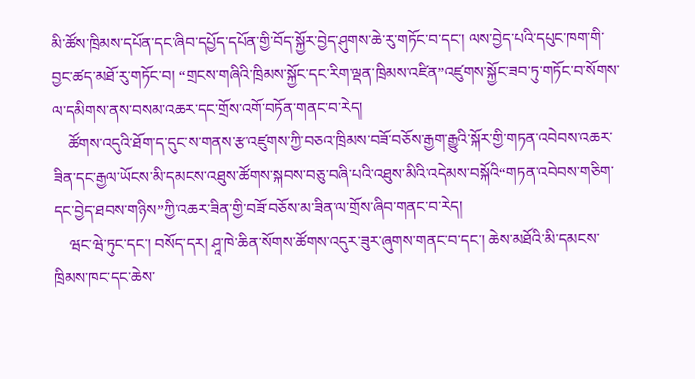མི་ཚོས་ཁྲིམས་དཔོན་དང་ཞིབ་དཔྱོད་དཔོན་གྱི་བོད་སྐྱོར་བྱེད་ཤུགས་ཆེ་རུ་གཏོང་བ་དང་། ལས་བྱེད་པའི་དཔུང་ཁག་གི་བྱང་ཚད་མཐོ་རུ་གཏོང་བ། “གྲངས་གཞིའི་ཁྲིམས་སྐྱོང་དང་རིག་ལྡན་ཁྲིམས་འཛིན”འཛུགས་སྐྱོང་ཟབ་ཏུ་གཏོང་བ་སོགས་ལ་དམིགས་ནས་བསམ་འཆར་དང་གྲོས་འགོ་བཏོན་གནང་བ་རེད།
    ཚོགས་འདུའི་ཐོག་ད་དུང་ས་གནས་རྩ་འཛུགས་ཀྱི་བཅའ་ཁྲིམས་བཟོ་བཅོས་རྒྱག་རྒྱུའི་སྐོར་གྱི་གཏན་འབེབས་འཆར་ཟིན་དང་རྒྱལ་ཡོངས་མི་དམངས་འཐུས་ཚོགས་སྐབས་བཅུ་བཞི་པའི་འཐུས་མིའི་འདེམས་བསྐོའི“གཏན་འབེབས་གཅིག་དང་བྱེད་ཐབས་གཉིས”ཀྱི་འཆར་ཟིན་གྱི་བཟོ་བཅོས་མ་ཟིན་ལ་གྲོས་ཞིབ་གནང་བ་རེད།
    ཝང་ཝེ་ཏུང་དང་། བསོད་དར། ཤཱ་ཁེ་ཆིན་སོགས་ཚོགས་འདུར་ཟུར་ཞུགས་གནང་བ་དང་། ཆེས་མཐོའི་མི་དམངས་ཁྲིམས་ཁང་དང་ཆེས་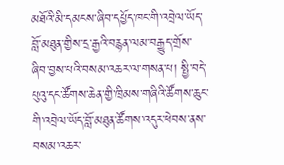མཐོའི་མི་དམངས་ཞིབ་དཔྱོད་ཁང་གི་འབྲེལ་ཡོད་བློ་མཐུན་གྱིས་དྲ་རྒྱའི་བརྙན་ལམ་བརྒྱུད་གྲོས་ཞིབ་བྱས་པའི་བསམ་འཆར་ལ་གསན་པ། སྤྱི་བདེ་པུའུ་དང་ཚོགས་ཆེན་གྱི་ཁྲིམས་གཞིའི་ཚོགས་ཆུང་གི་འབྲེལ་ཡོད་བློ་མཐུན་ཚོགས་འདུར་ཕེབས་ནས་བསམ་འཆར་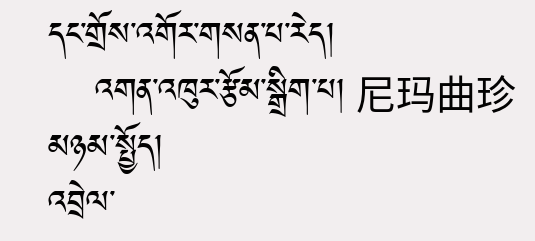དང་གྲོས་འགོར་གསན་པ་རེད།
    འགན་འཁུར་རྩོམ་སྒྲིག་པ། 尼玛曲珍
མཉམ་སྤྱོད།
འབྲེལ་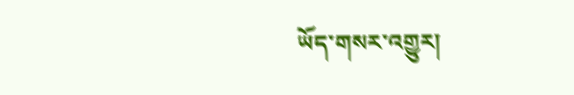ཡོད་གསར་འགྱུར།